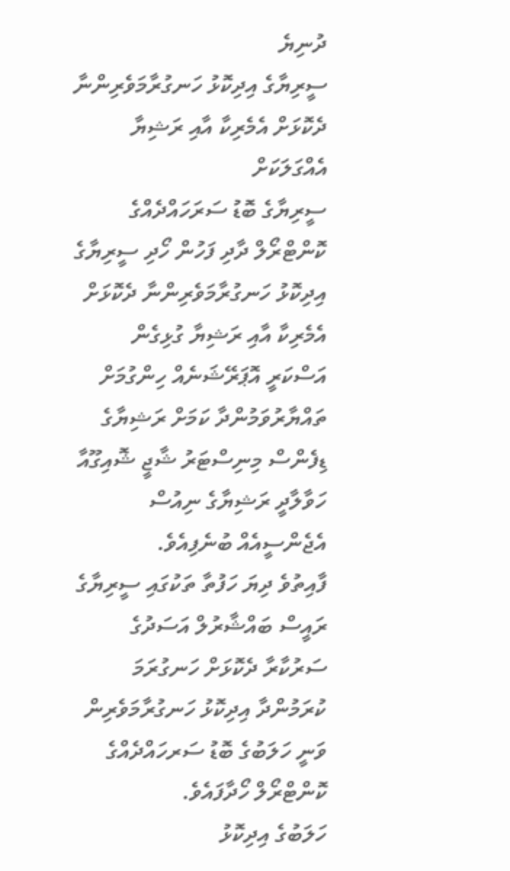ދުނިޔެ
ސީރިޔާގެ އިދިކޮޅު ހަނގުރާމަވެރިންނާ ދެކޮޅަށް އެމެރިކާ އާއި ރަޝިޔާ އެއްގަލަކަށް
ސީރިޔާގެ ބޮޑު ސަރަހައްދެއްގެ ކޮންޓްރޯލް ދާދި ފަހުން ހޯދި ސީރިޔާގެ އިދިކޮޅު ހަނގުރާމަވެރިންނާ ދެކޮޅަށް އެމެރިކާ އާއި ރަޝިޔާ ގުޅިގެން އަސްކަރީ އޮޕަރޭޝަނެއް ހިންގުމަށް ތައްޔާރުވަމުންދާ ކަމަށް ރަޝިޔާގެ ޑިފެންސް މިނިސްޓަރު ޝާޖީ ޝޮއިގޫއާ ހަވާލާދީ ރަޝިޔާގެ ނިއުސް އެޖެންސީއެއް ބުނެފިއެވެ.
ފާއިތުވެ ދިޔަ ހަފުތާ ތަކުގައި ސީރިޔާގެ ރައީސް ބައްޝާރުލް އަސަދުގެ ސަރުކާރާ ދެކޮޅަށް ހަނގުރަމަ ކުރަމުންދާ އިދިކޮޅު ހަނގުރާމަވެރިން ވަނީ ހަލަބުގެ ބޮޑު ސަރހައްދެއްގެ ކޮންޓްރޯލް ހޯދާފައެވެ.
ހަލަބުގެ އިދިކޮޅު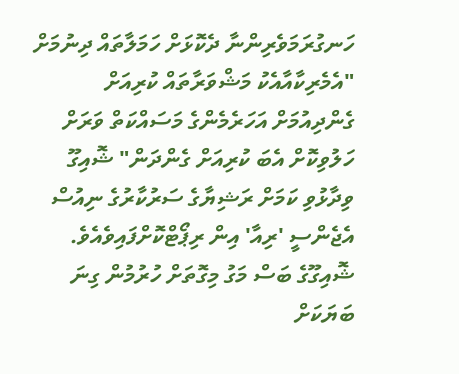ހަނގުރަމަވެރިންނާ ދެކޮޅަށް ހަމަލާތައް ދިނުމަށް "އެމެރިކާއާއެކު މަޝްވަރާތައް ކުރިއަށް ގެންދިއުމަށް އަހަރެމެންގެ މަސައްކަތް ވަރަށް ހަލުވިކޮށް އެބަ ކުރިއަށް ގެންދަން" ޝޮއިގޫ ވިދާޅުވި ކަމަށް ރަޝިޔާގެ ސަރުކާރުގެ ނިއުސް އެޖެންސީ 'ރިއާ' އިން ރިޕޯޓްކޮށްފައިވެއެވެ.
ޝޮއިގޫގެ ބަސް މަގު މިގޮތަށް ހުރުމުން ގިނަ ބަޔަކަށް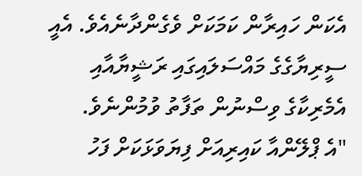އެކަން ހައިރާން ކަމަކަށް ވެގެންދާނެއެވެ. އެއީ ސީރިޔާގެގެ މައްސަލައިގައި ރަޝީޔާއާއި އެމެރިކާގެ ވިސްނުން ތަފާތު ވުމުންނެވެ.
"އެ ޕްލޭންއާ ކައިރިއަށް ފިޔަވަޅަކަށް ފަހު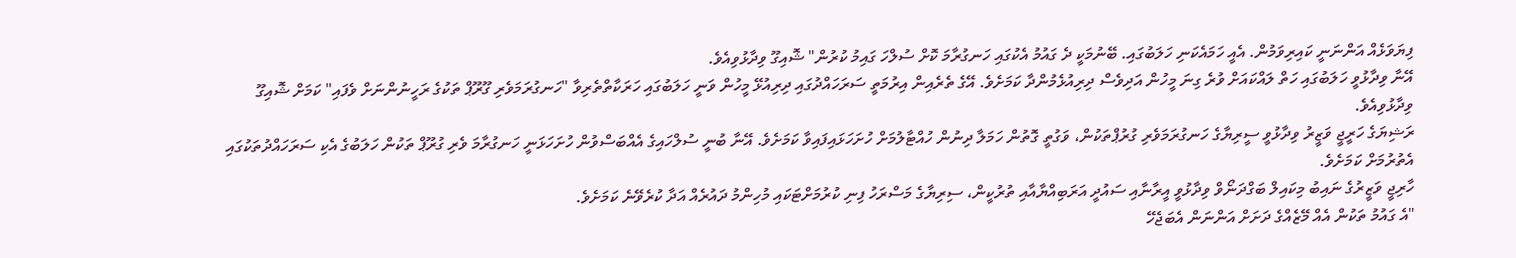ފިޔަވަޅެއް އަންނަނީ ކައިރިވަމުން. އެއީ ހަމައެކަނި ހަލަބުގައި. ބޭނުމަކީ ދެ ގައުމު އެކުގައި ހަނގުރާމަ ކޮށް ސުލްހަ ގައިމު ކުރުން" ޝޮއިގޫ ވިދާޅުވިއެވެ.
އޭނާ ވިދާޅުވީ ހަލަބުގައި ހަތް ލައްކައަށް ވުރެ ގިނަ މީހުން އަދިވެސް ދިރިއުޅެމުންދާ ކަމަށެވެ. އޭގެ ތެރެއިން އިރުމަތީ ސަރަހައްދުގައި ދިރިއުޅޭ މީހުން ވަނީ ހަލަބުގައި ހަރަކާތްތެރިވާ "ހަނގުރަމަވެރި ގޫރޫޕް ތަކުގެ ރަހީނުންނަށް ވެފައި" ކަމަށް ޝޮއިގޫ ވިދާޅުވިއެވެ.
ރަޝިޔަގެ ހަރީޖީ ވަޒީރު ވިދާޅުވީ ސީރިޔާގެ ހަނގުރަމަވެރި ގުރުޕްތަކުން، ވަގުތީ ގޮތުން ހަމަލާ ދިނުން ހުއްޓާލުމަށް ހުށަހަޅައިފައިވާ ކަމަށެވެ. އޭނާ ބުނީ ސުލްހައިގެ އެއްބަސްވުން ހުށަހަޅަނީ ހަނގުރާމަ ވެރި ގުރޫޕް ތަކުން ހަލަބުގެ އެކި ސަރަހައްދުތަކުގައި އެތުރުމަށް ކަމަށެވެ.
ހާރިޖީ ވަޒީރުގެ ނައިބު މިކައިލް ބަގްދަނޯވް ވިދާޅުވީ އީރާނާއި ސައުދީ އަރަބިއްޔާއާއި ތުރުކީން، ސިރިޔާގެ މަސްރަހު ފިނި ކުރުމަށްޓަކައި މުހިންމު ދައުރެއް އަދާ ކުރެވޭނެ ކަމަށެވެ.
"އެ ގައުމު ތަކުން އެއް މޭޒެއްގެ ދަށަށް އަންނަން އެބަޖެހޭ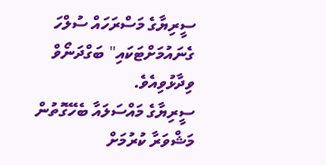ސީރިޔާގެ މަސްރަހައް ސުލްހަ ގެނައުމަށްޓަކައި" ބަގްދަނޯވް ވިދާޅުވިއެވެ.
ސީރިޔާގެ މައްސަލައާ ބެހޭގޮތުން މަޝްވަރާ ކުރުމަށް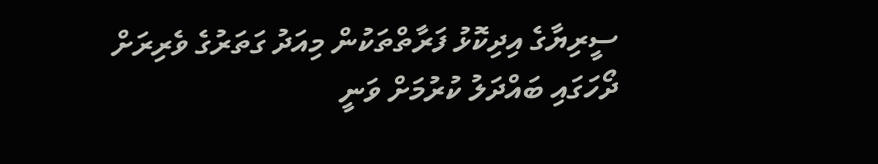ސީރިޔާގެ އިދިކޮޅު ފަރާތްތަކުން މިއަދު ގަތަރުގެ ވެރިރަށް ދޯހަގައި ބައްދަލު ކުރުމަށް ވަނީ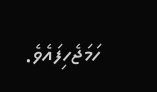ހަމަޖެހިފައެވެ.